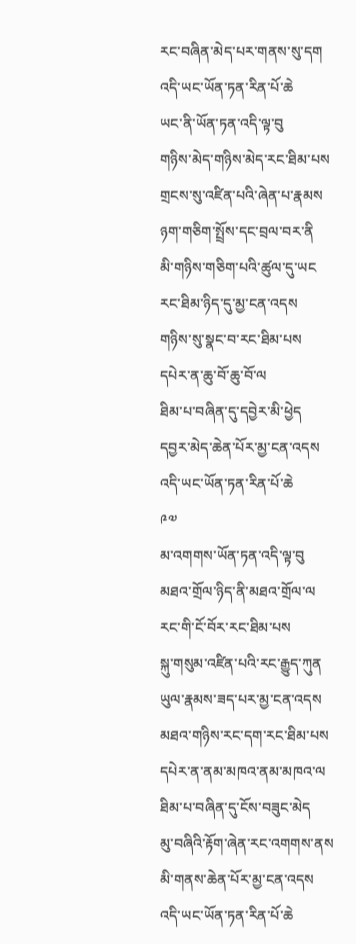རང་བཞིན་མེད་པར་གནས་སུ་དག
འདི་ཡང་ཡོན་ཏན་རིན་པོ་ཆེ
ཡང་ནི་ཡོན་ཏན་འདི་ལྟ་བུ
གཉིས་མེད་གཉིས་མེད་རང་ཐིམ་པས
གྲངས་སུ་འཛིན་པའི་ཞེན་པ་རྣམས
ཉག་གཅིག་སྤྲོས་དང་བྲལ་བར་ནི
མི་གཉིས་གཅིག་པའི་ཚུལ་དུ་ཡང
རང་ཐིམ་ཉིད་དུ་མྱ་ངན་འདས
གཉིས་སུ་སྣང་བ་རང་ཐིམ་པས
དཔེར་ན་ཆུ་བོ་ཆུ་བོ་ལ
ཐིམ་པ་བཞིན་དུ་དབྱེར་མི་ཕྱེད
དབྱར་མེད་ཆེན་པོར་མྱ་ངན་འདས
འདི་ཡང་ཡོན་ཏན་རིན་པོ་ཆེ
༩༧
མ་འགགས་ཡོན་ཏན་འདི་ལྟ་བུ
མཐའ་གྲོལ་ཉིད་ནི་མཐའ་གྲོལ་ལ
རང་གི་ངོ་བོར་རང་ཐིམ་པས
སྐུ་གསུམ་འཛིན་པའི་རང་རྒྱུད་ཀུན
ཡུལ་རྣམས་ཟད་པར་མྱ་ངན་འདས
མཐའ་གཉིས་རང་དག་རང་ཐིམ་པས
དཔེར་ན་ནམ་མཁའ་ནམ་མཁའ་ལ
ཐིམ་པ་བཞིན་དུ་ངོས་བཟུང་མེད
མུ་བཞིའི་རྟོག་ཞེན་རང་འགགས་ནས
མི་གནས་ཆེན་པོར་མྱ་ངན་འདས
འདི་ཡང་ཡོན་ཏན་རིན་པོ་ཆེ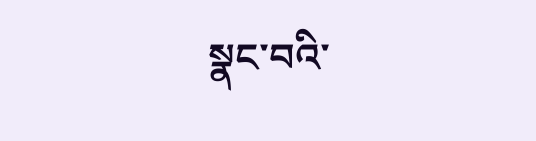སྣང་བའི་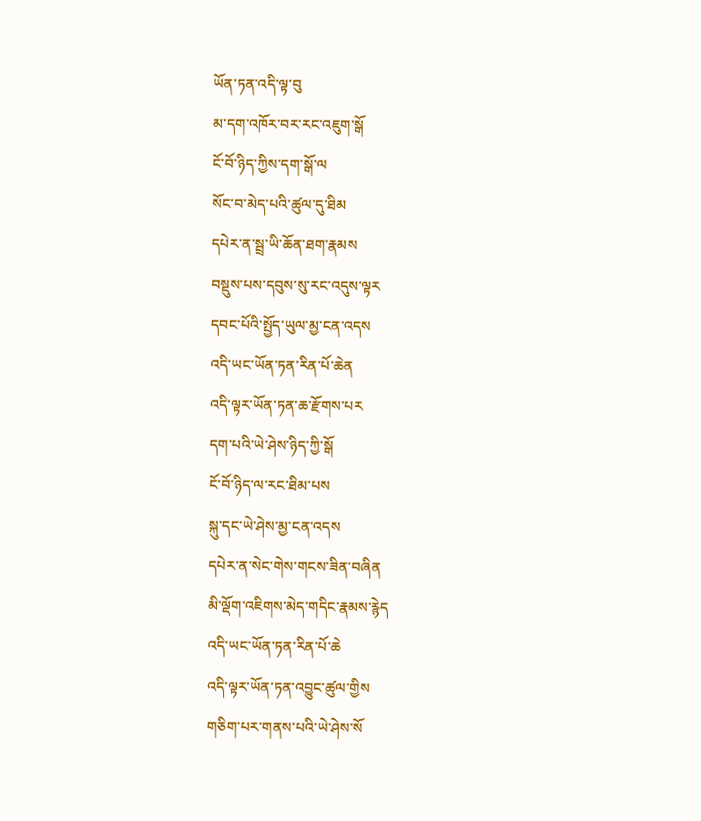ཡོན་ཏན་འདི་ལྟ་བུ
མ་དག་འཁོར་བར་རང་འཇུག་སྒོ
ངོ་བོ་ཉིད་ཀྱིས་དག་སྒོ་ལ
སོང་བ་མེད་པའི་ཚུལ་དུ་ཐིམ
དཔེར་ན་སྦྲ་ཡི་ཆོན་ཐག་རྣམས
བསྡུས་པས་དབུས་སུ་རང་འདུས་ལྟར
དབང་པོའི་སྤྱོད་ཡུལ་མྱ་ངན་འདས
འདི་ཡང་ཡོན་ཏན་རིན་པོ་ཆེན
འདི་ལྟར་ཡོན་ཏན་ཆ་རྫོགས་པར
དག་པའི་ཡེ་ཤེས་ཉིད་ཀྱི་སྒོ
ངོ་བོ་ཉིད་ལ་རང་ཐིམ་པས
སྐུ་དང་ཡེ་ཤེས་མྱ་ངན་འདས
དཔེར་ན་སེང་གེས་གངས་ཟིན་བཞིན
མི་ལྡོག་འཇིགས་མེད་གདིང་རྣམས་རྙེད
འདི་ཡང་ཡོན་ཏན་རིན་པོ་ཆེ
འདི་ལྟར་ཡོན་ཏན་འབྱུང་ཚུལ་གྱིས
གཅིག་པར་གནས་པའི་ཡེ་ཤེས་སོ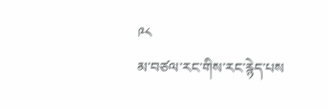༩༨
མ་བཙལ་རང་གིས་རང་རྙེད་པས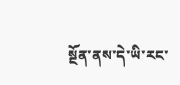སྔོན་ནས་དེ་ཡི་རང་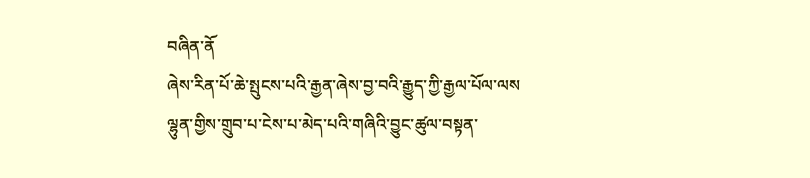བཞིན་ནོ
ཞེས་རིན་པོ་ཆེ་སྤུངས་པའི་རྒྱན་ཞེས་བྱ་བའི་རྒྱུད་ཀྱི་རྒྱལ་པོལ་ལས
ལྷུན་གྱིས་གྲུབ་པ་ངེས་པ་མེད་པའི་གཞིའི་བྱུང་ཚུལ་བསྟན་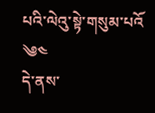པའི་ལེའུ་སྟེ་གསུམ་པའོ
༄༤
དེ་ནས་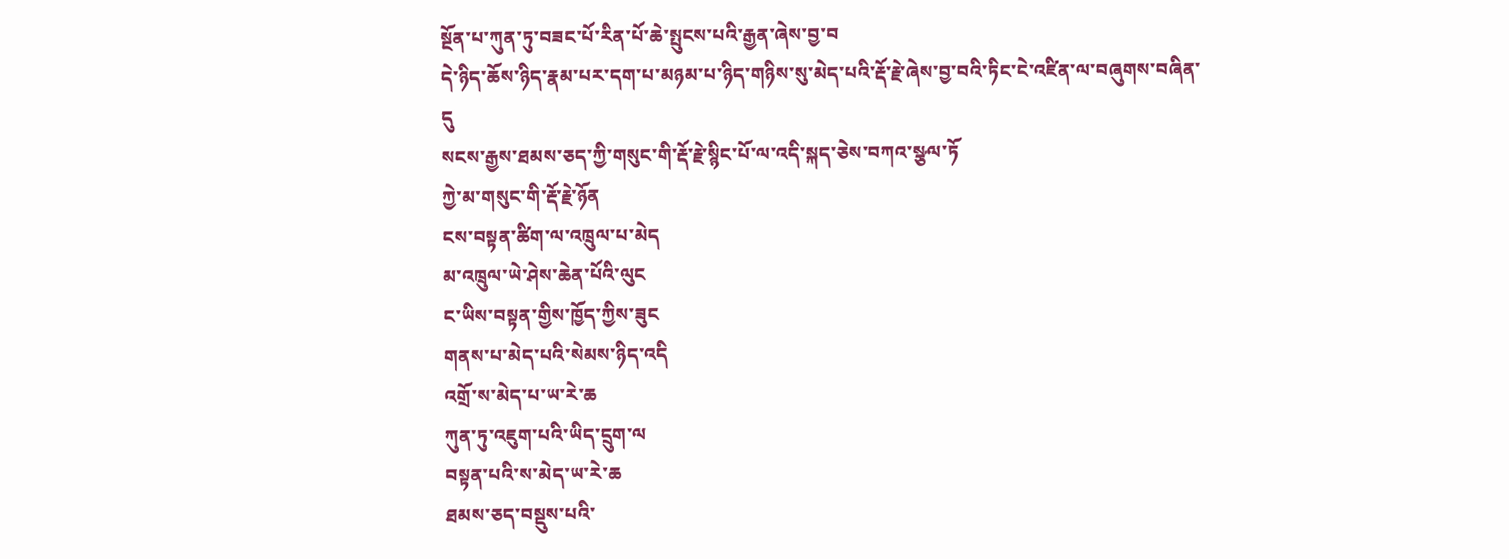སྔོན་པ་ཀུན་ཏུ་བཟང་པོ་རིན་པོ་ཆེ་སྤུངས་པའི་རྒྱན་ཞེས་བྱ་བ
དེ་ཉིད་ཆོས་ཉིད་རྣམ་པར་དག་པ་མཉམ་པ་ཉིད་གཉིས་སུ་མེད་པའི་རྡོ་རྗེ་ཞེས་བྱ་བའི་ཏིང་ངེ་འཛིན་ལ་བཞུགས་བཞིན་དུ
སངས་རྒྱས་ཐམས་ཅད་ཀྱི་གསུང་གི་རྡོ་རྗེ་སྙིང་པོ་ལ་འདི་སྐད་ཅེས་བཀའ་སྩལ་ཏོ
ཀྱེ་མ་གསུང་གི་རྡོ་རྗེ་ཉོན
ངས་བསྟན་ཚིག་ལ་འཁྲུལ་པ་མེད
མ་འཁྲུལ་ཡེ་ཤེས་ཆེན་པོའི་ལུང
ང་ཡིས་བསྟན་གྱིས་ཁྱོད་ཀྱིས་ཟུང
གནས་པ་མེད་པའི་སེམས་ཉིད་འདི
འགྲོ་ས་མེད་པ་ཡ་རེ་ཆ
ཀུན་ཏུ་འཇུག་པའི་ཡིད་དྲུག་ལ
བསྟན་པའི་ས་མེད་ཡ་རེ་ཆ
ཐམས་ཅད་བསྡུས་པའི་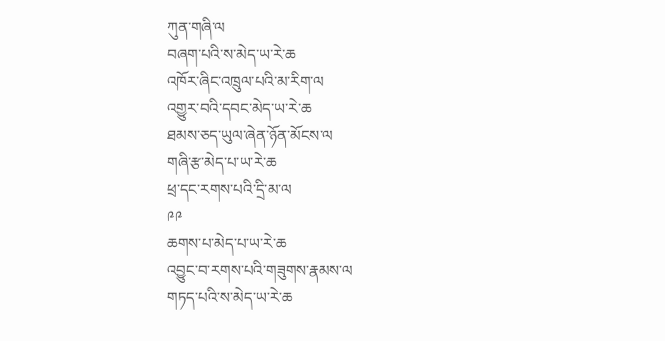ཀུན་གཞི་ལ
བཞག་པའི་ས་མེད་ཡ་རེ་ཆ
འཁོར་ཞིང་འཁྲུལ་པའི་མ་རིག་ལ
འགྱུར་བའི་དབང་མེད་ཡ་རེ་ཆ
ཐམས་ཅད་ཡུལ་ཞེན་ཉོན་མོངས་ལ
གཞི་རྩ་མེད་པ་ཡ་རེ་ཆ
ཕྲ་དང་རགས་པའི་དྲི་མ་ལ
༩༩
ཆགས་པ་མེད་པ་ཡ་རེ་ཆ
འབྱུང་བ་རགས་པའི་གཟུགས་རྣམས་ལ
གཏད་པའི་ས་མེད་ཡ་རེ་ཆ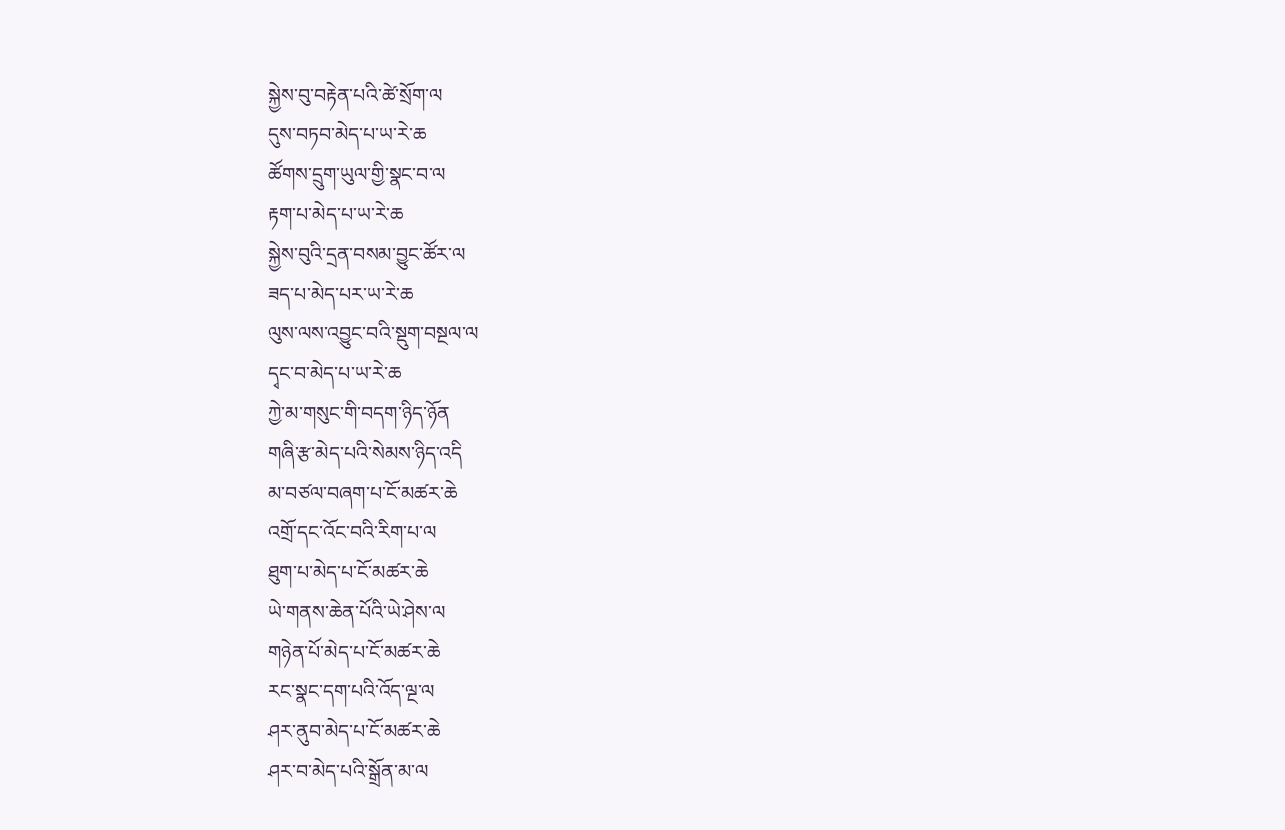སྐྱེས་བུ་བརྟེན་པའི་ཚེ་སྲོག་ལ
དུས་བཏབ་མེད་པ་ཡ་རེ་ཆ
ཚོགས་དྲུག་ཡུལ་གྱི་སྣང་བ་ལ
རྟག་པ་མེད་པ་ཡ་རེ་ཆ
སྐྱེས་བུའི་དྲན་བསམ་བྱུང་ཚོར་ལ
ཟད་པ་མེད་པར་ཡ་རེ་ཆ
ལུས་ལས་འབྱུང་བའི་སྡུག་བསྔལ་ལ
དྭང་བ་མེད་པ་ཡ་རེ་ཆ
ཀྱེ་མ་གསུང་གི་བདག་ཉིད་ཉོན
གཞི་རྩ་མེད་པའི་སེམས་ཉིད་འདི
མ་བཙལ་བཞག་པ་ངོ་མཚར་ཆེ
འགྲོ་དང་འོང་བའི་རིག་པ་ལ
ཐུག་པ་མེད་པ་ངོ་མཚར་ཆེ
ཡེ་གནས་ཆེན་པོའི་ཡེ་ཤེས་ལ
གཉེན་པོ་མེད་པ་ངོ་མཚར་ཆེ
རང་སྣང་དག་པའི་འོད་ལྔ་ལ
ཤར་ནུབ་མེད་པ་ངོ་མཚར་ཆེ
ཤར་བ་མེད་པའི་སྒྲོན་མ་ལ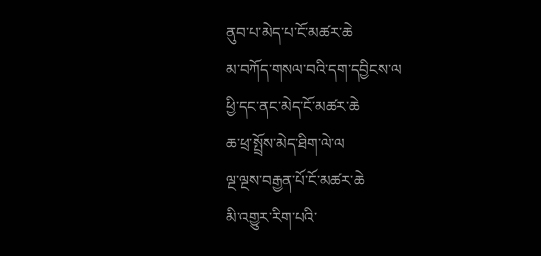ནུབ་པ་མེད་པ་ངོ་མཚར་ཆེ
མ་བཀོད་གསལ་བའི་དག་དབྱིངས་ལ
ཕྱི་དང་ནང་མེད་ངོ་མཚར་ཆེ
ཆ་ཕྲ་སྤྲོས་མེད་ཐིག་ལེ་ལ
ལྔ་ལྔས་བརྒྱན་པོ་ངོ་མཚར་ཆེ
མི་འགྱུར་རིག་པའི་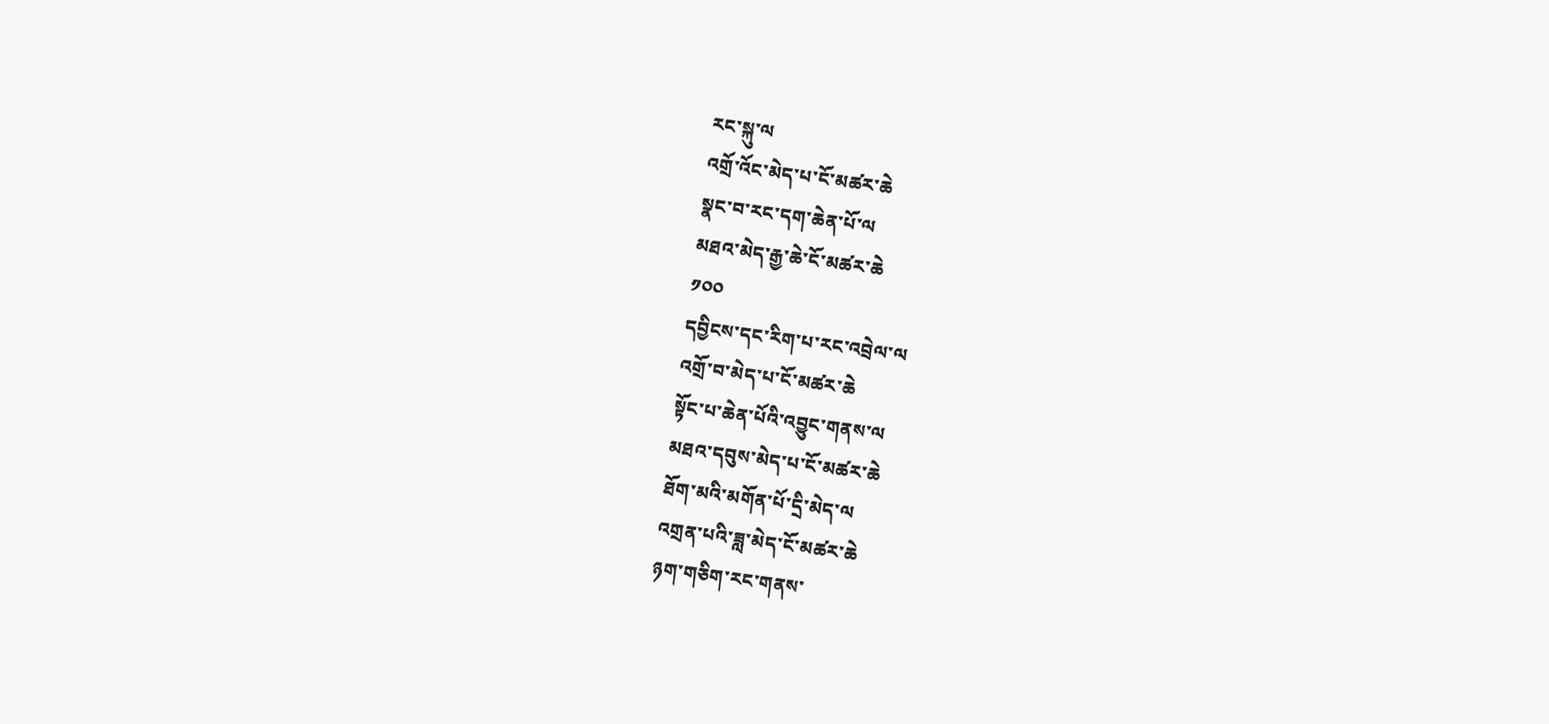རང་སྐུ་ལ
འགྲོ་འོང་མེད་པ་ངོ་མཚར་ཆེ
སྣང་བ་རང་དག་ཆེན་པོ་ལ
མཐའ་མེད་རྒྱ་ཆེ་ངོ་མཚར་ཆེ
༡༠༠
དབྱིངས་དང་རིག་པ་རང་འབྲེལ་ལ
འགྲོ་བ་མེད་པ་ངོ་མཚར་ཆེ
སྟོང་པ་ཆེན་པོའི་འབྱུང་གནས་ལ
མཐའ་དབུས་མེད་པ་ངོ་མཚར་ཆེ
ཐོག་མའི་མགོན་པོ་དྲི་མེད་ལ
འགྲན་པའི་ཟླ་མེད་ངོ་མཚར་ཆེ
ཉག་གཅིག་རང་གནས་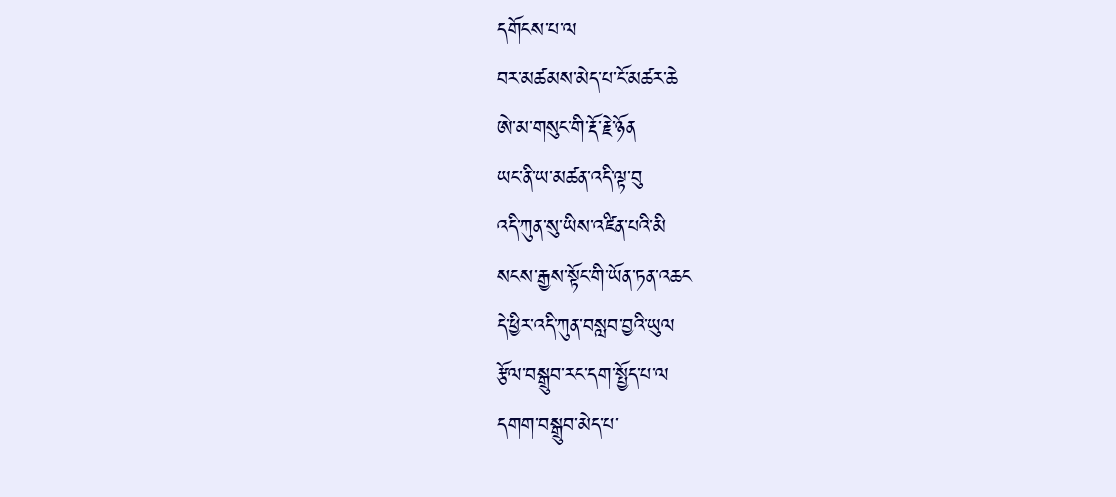དགོངས་པ་ལ
བར་མཚམས་མེད་པ་ངོ་མཚར་ཆེ
ཨེ་མ་གསུང་གི་རྡོ་རྗེ་ཉོན
ཡང་ནི་ཡ་མཚན་འདི་ལྟ་བུ
འདི་ཀུན་སུ་ཡིས་འཛིན་པའི་མི
སངས་རྒྱས་སྟོང་གི་ཡོན་ཏན་འཆང
དེ་ཕྱིར་འདི་ཀུན་བསླབ་བྱའི་ཡུལ
རྩོལ་བསྒྲུབ་རང་དག་སྤྱོད་པ་ལ
དགག་བསྒྲུབ་མེད་པ་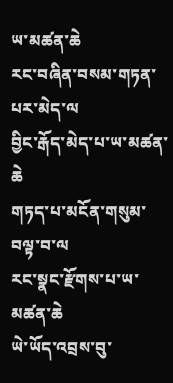ཡ་མཚན་ཆེ
རང་བཞིན་བསམ་གཏན་པར་མེད་ལ
བྱིང་རྒོད་མེད་པ་ཡ་མཚན་ཆེ
གཏད་པ་མངོན་གསུམ་བལྟ་བ་ལ
རང་སྣང་རྫོགས་པ་ཡ་མཚན་ཆེ
ཡེ་ཡོད་འབྲས་བུ་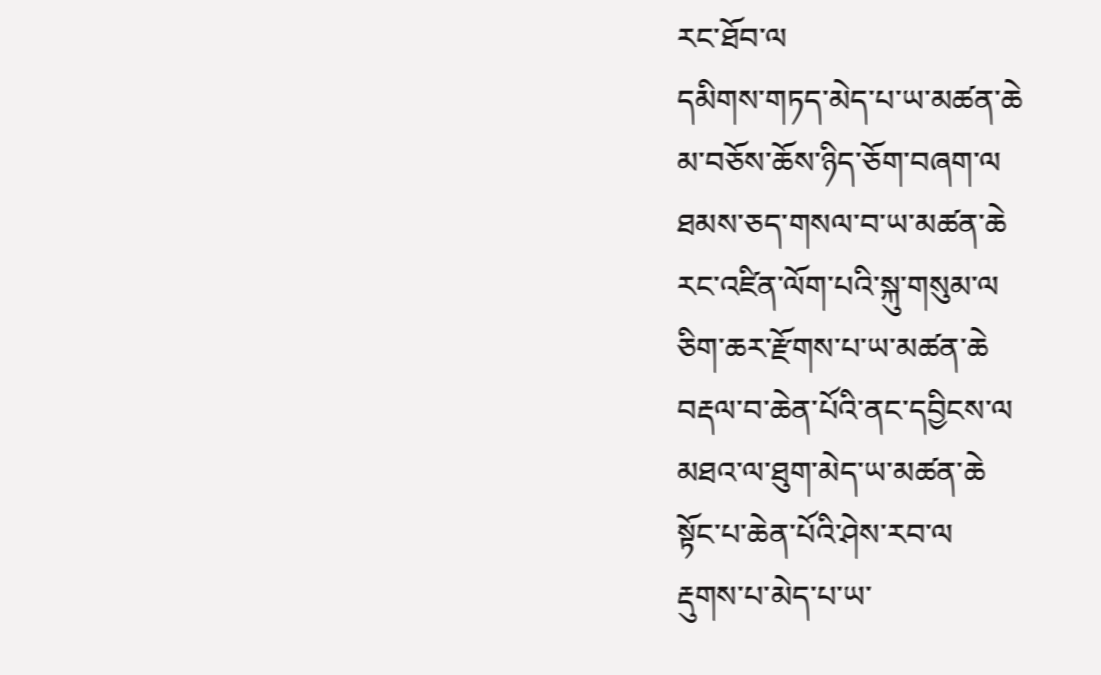རང་ཐོབ་ལ
དམིགས་གཏད་མེད་པ་ཡ་མཚན་ཆེ
མ་བཅོས་ཆོས་ཉིད་ཅོག་བཞག་ལ
ཐམས་ཅད་གསལ་བ་ཡ་མཚན་ཆེ
རང་འཛིན་ལོག་པའི་སྐུ་གསུམ་ལ
ཅིག་ཆར་རྫོགས་པ་ཡ་མཚན་ཆེ
བརྡལ་བ་ཆེན་པོའི་ནང་དབྱིངས་ལ
མཐའ་ལ་ཐུག་མེད་ཡ་མཚན་ཆེ
སྟོང་པ་ཆེན་པོའི་ཤེས་རབ་ལ
རྡུགས་པ་མེད་པ་ཡ་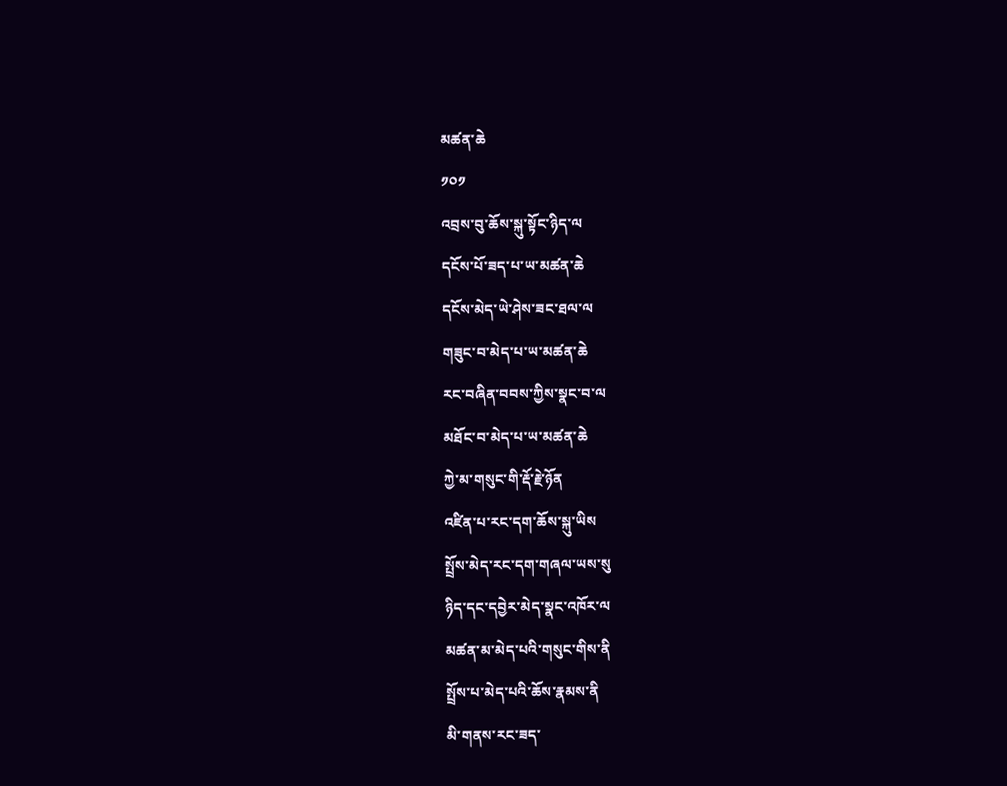མཚན་ཆེ
༡༠༡
འབྲས་བུ་ཆོས་སྐུ་སྟོང་ཉིད་ལ
དངོས་པོ་ཟད་པ་ཡ་མཚན་ཆེ
དངོས་མེད་ཡེ་ཤེས་ཟང་ཐལ་ལ
གཟུང་བ་མེད་པ་ཡ་མཚན་ཆེ
རང་བཞིན་བབས་ཀྱིས་སྣང་བ་ལ
མཐོང་བ་མེད་པ་ཡ་མཚན་ཆེ
ཀྱེ་མ་གསུང་གི་རྡོ་རྗེ་ཉོན
འཛིན་པ་རང་དག་ཆོས་སྐུ་ཡིས
སྤྲོས་མེད་རང་དག་གཞལ་ཡས་སུ
ཉིད་དང་དབྱེར་མེད་སྣང་འཁོར་ལ
མཚན་མ་མེད་པའི་གསུང་གིས་ནི
སྤྲོས་པ་མེད་པའི་ཆོས་རྣམས་ནི
མི་གནས་རང་ཟད་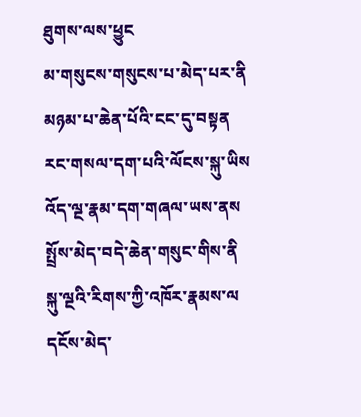ཐུགས་ལས་ཕྱུང
མ་གསུངས་གསུངས་པ་མེད་པར་ནི
མཉམ་པ་ཆེན་པོའི་ངང་དུ་བསྟན
རང་གསལ་དག་པའི་ལོངས་སྐུ་ཡིས
འོད་ལྔ་རྣམ་དག་གཞལ་ཡས་ནས
སྤྲོས་མེད་བདེ་ཆེན་གསུང་གིས་ནི
སྐུ་ལྔའི་རིགས་ཀྱི་འཁོར་རྣམས་ལ
དངོས་མེད་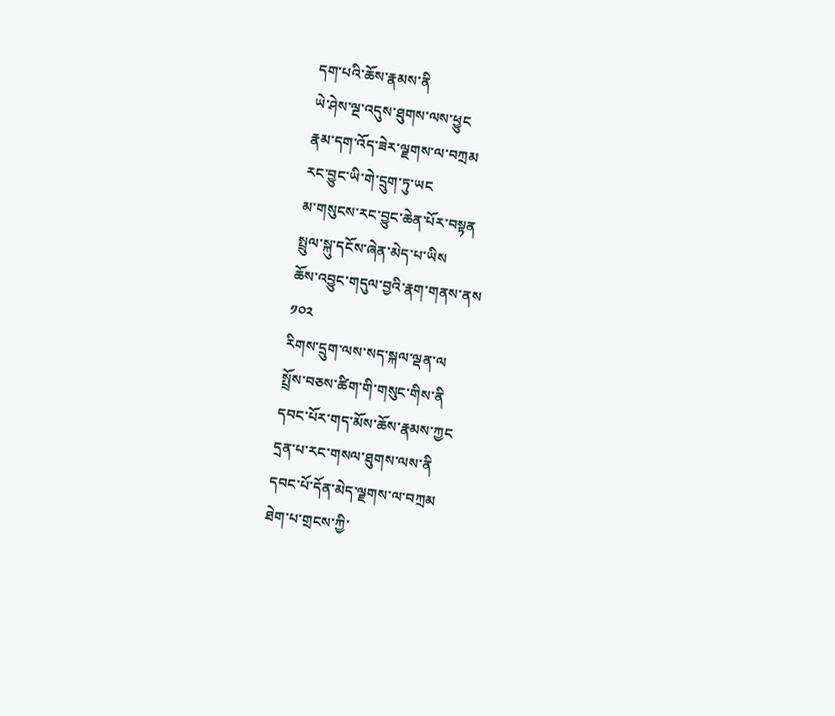དག་པའི་ཆོས་རྣམས་ནི
ཡེ་ཤེས་ལྔ་འདུས་ཐུགས་ལས་ཕྱུང
རྣམ་དག་འོད་ཟེར་ལྗགས་ལ་བཀྲམ
རང་བྱུང་ཡི་གེ་དྲུག་ཏུ་ཡང
མ་གསུངས་རང་བྱུང་ཆེན་པོར་བསྟན
སྤྲུལ་སྐུ་དངོས་ཞེན་མེད་པ་ཡིས
ཆོས་འབྱུང་གདུལ་བྱའི་རྣག་གནས་ནས
༡༠༢
རིགས་དྲུག་ལས་སད་སྐལ་ལྡན་ལ
སྤྲོས་བཅས་ཚིག་གི་གསུང་གིས་ནི
དབང་པོར་གད་མོས་ཆོས་རྣམས་ཀྱང
དྲན་པ་རང་གསལ་ཐུགས་ལས་ནི
དབང་པོ་དོན་མེད་ལྗགས་ལ་བཀྲམ
ཐེག་པ་གྲངས་ཀྱི་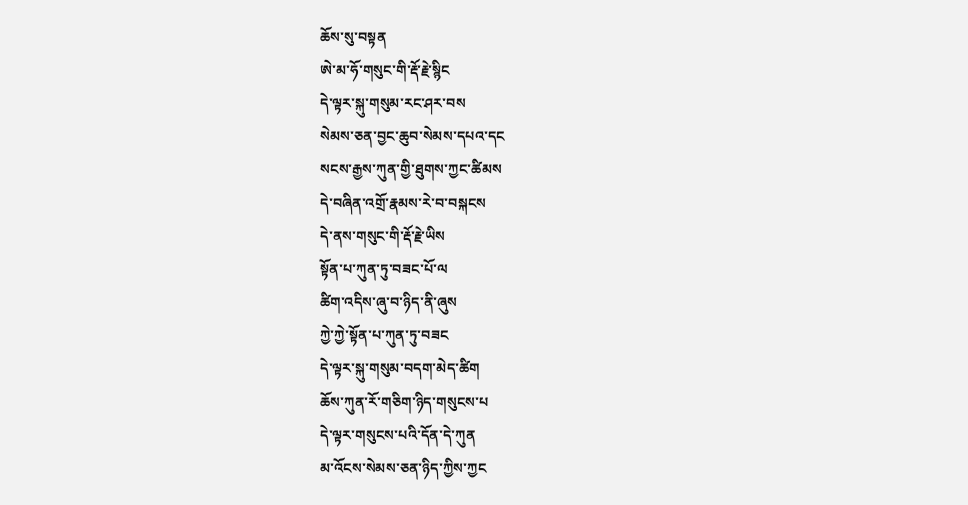ཆོས་སུ་བསྟན
ཨེ་མ་ཧོ་གསུང་གི་རྡོ་རྗེ་སྙིང
དེ་ལྟར་སྐུ་གསུམ་རང་ཤར་བས
སེམས་ཅན་བྱང་ཆུབ་སེམས་དཔའ་དང
སངས་རྒྱས་ཀུན་གྱི་ཐུགས་ཀྱང་ཚིམས
དེ་བཞིན་འགྲོ་རྣམས་རེ་བ་བསྐངས
དེ་ནས་གསུང་གི་རྡོ་རྗེ་ཡིས
སྟོན་པ་ཀུན་ཏུ་བཟང་པོ་ལ
ཚིག་འདིས་ཞུ་བ་ཉིད་ནི་ཞུས
ཀྱེ་ཀྱེ་སྟོན་པ་ཀུན་ཏུ་བཟང
དེ་ལྟར་སྐུ་གསུམ་བདག་མེད་ཚིག
ཆོས་ཀུན་རོ་གཅིག་ཉིད་གསུངས་པ
དེ་ལྟར་གསུངས་པའི་དོན་དེ་ཀུན
མ་འོངས་སེམས་ཅན་ཉིད་ཀྱིས་ཀྱང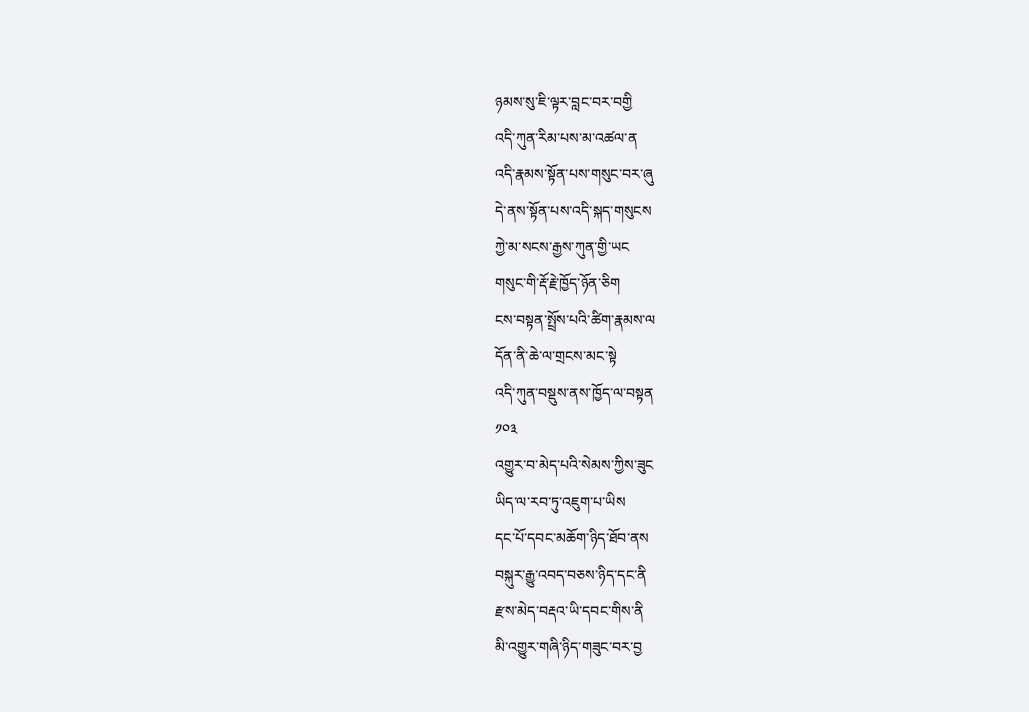ཉམས་སུ་ཇི་ལྟར་བླང་བར་བགྱི
འདི་ཀུན་རིམ་པས་མ་འཚལ་ན
འདི་རྣམས་སྟོན་པས་གསུང་བར་ཞུ
དེ་ནས་སྟོན་པས་འདི་སྐད་གསུངས
ཀྱེ་མ་སངས་རྒྱས་ཀུན་གྱི་ཡང
གསུང་གི་རྡོ་རྗེ་ཁྱོད་ཉོན་ཅིག
ངས་བསྟན་སྤྲོས་པའི་ཚིག་རྣམས་ལ
དོན་ནི་ཆེ་ལ་གྲངས་མང་སྟེ
འདི་ཀུན་བསྡུས་ནས་ཁྱོད་ལ་བསྟན
༡༠༣
འགྱུར་བ་མེད་པའི་སེམས་ཀྱིས་ཟུང
ཡིད་ལ་རབ་ཏུ་འཇུག་པ་ཡིས
དང་པོ་དབང་མཆོག་ཉིད་ཐོབ་ནས
བསྐུར་རྒྱུ་འབད་བཅས་ཉིད་དང་ནི
རྫས་མེད་བརྡའ་ཡི་དབང་གིས་ནི
མི་འགྱུར་གཞི་ཉིད་གཟུང་བར་བྱ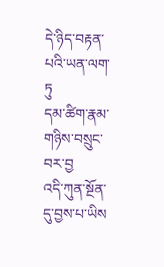དེ་ཉིད་བརྟན་པའི་ཡན་ལག་ཏུ
དམ་ཚིག་རྣམ་གཉིས་བསྲུང་བར་བྱ
འདི་ཀུན་སྔོན་དུ་བྱས་པ་ཡིས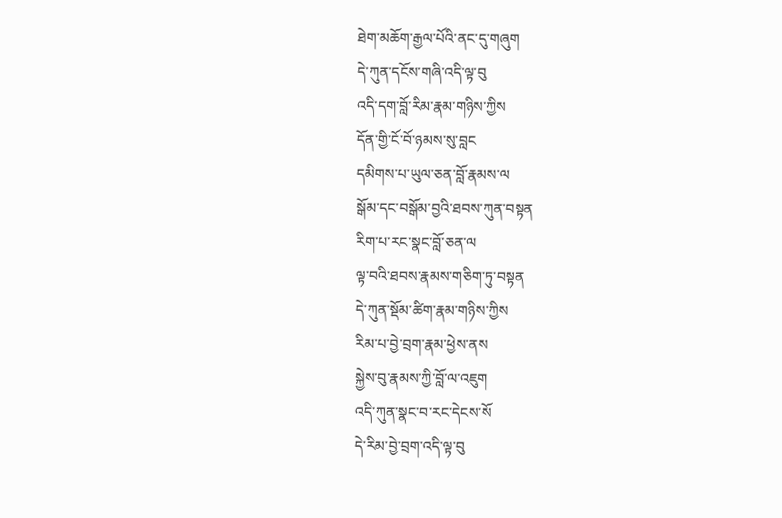ཐེག་མཆོག་རྒྱལ་པོའི་ནང་དུ་གཞུག
དེ་ཀུན་དངོས་གཞི་འདི་ལྟ་བུ
འདི་དག་བློ་རིམ་རྣམ་གཉིས་ཀྱིས
དོན་གྱི་ངོ་བོ་ཉམས་སུ་བླང
དམིགས་པ་ཡུལ་ཅན་བློ་རྣམས་ལ
སྒོམ་དང་བསྒོམ་བྱའི་ཐབས་ཀུན་བསྟན
རིག་པ་རང་སྣང་བློ་ཅན་ལ
ལྟ་བའི་ཐབས་རྣམས་གཅིག་ཏུ་བསྟན
དེ་ཀུན་སྡོམ་ཚིག་རྣམ་གཉིས་ཀྱིས
རིམ་པ་བྱེ་བྲག་རྣམ་ཕྱེས་ནས
སྐྱེས་བུ་རྣམས་ཀྱི་བློ་ལ་འཇུག
འདི་ཀུན་སྣང་བ་རང་དེངས་སོ
དེ་རིམ་བྱེ་བྲག་འདི་ལྟ་བུ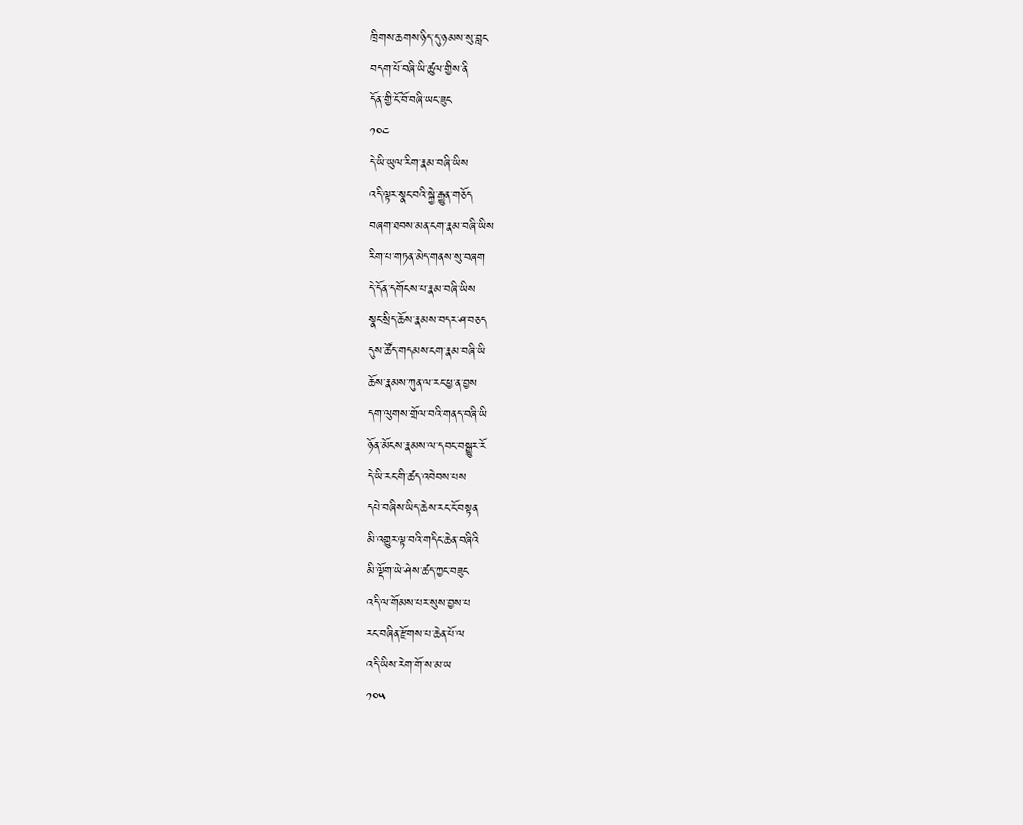ཁྲིགས་ཆགས་ཉིད་དུ་ཉམས་སུ་བླང
བདག་པོ་བཞི་ཡི་ཚུལ་གྱིས་ནི
དོན་གྱི་ངོ་བོ་བཞི་ཡང་ཟུང
༡༠༤
དེ་ཡི་ཡུལ་རིག་རྣམ་བཞི་ཡིས
འདི་ལྟར་སྣང་བའི་སྐྱེ་རྒྱུན་གཅོད
བཞག་ཐབས་མན་ངག་རྣམ་བཞི་ཡིས
རིག་པ་གཏན་མེད་གནས་སུ་བཞག
དེ་དོན་དགོངས་པ་རྣམ་བཞི་ཡིས
སྣང་སྲིད་ཆོས་རྣམས་བདར་ཤ་བཅད
དུས་ཚོད་གདམས་ངག་རྣམ་བཞི་ཡི
ཆོས་རྣམས་ཀུན་ལ་རང་ཕྱ་ན་བྱས
དག་ལུགས་གྲོལ་བའི་གནད་བཞི་ཡི
ཉོན་མོངས་རྣམས་ལ་དབང་བསྒྱུར་རོ
དེ་ཡི་རང་གི་ཚད་འབེབས་པས
དཔེ་བཞིས་ཡིད་ཆེས་རང་ངོ་བསྟན
མི་འགྱུར་ལྟ་བའི་གདིང་ཆེན་བཞིའི
མི་ལྡོག་ཡེ་ཤེས་ཚད་ཀྱང་བཟུང
འདི་ལ་གོམས་པར་སུས་བྱས་པ
རང་བཞིན་རྫོགས་པ་ཆེན་པོ་ལ
འདི་ཡིས་རེག་གོ་ས་མ་ཡ
༡༠༥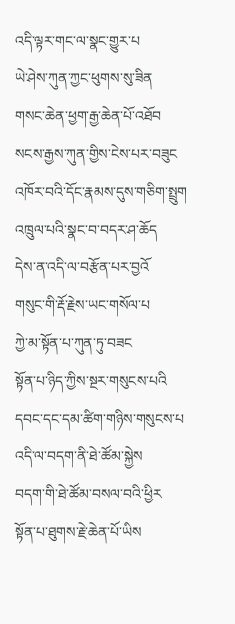འདི་ལྟར་གང་ལ་སྣང་གྱུར་པ
ཡེ་ཤེས་ཀུན་ཀྱང་ཕུགས་སུ་ཟིན
གསང་ཆེན་ཕྱག་རྒྱ་ཆེན་པོ་འཐོབ
སངས་རྒྱས་ཀུན་གྱིས་ངེས་པར་བཟུང
འཁོར་བའི་དོང་རྣམས་དུས་གཅིག་སྤྲུག
འཁྲུལ་པའི་སྣང་བ་བདར་ཤ་ཆོད
དེས་ན་འདི་ལ་བརྩོན་པར་བྱའོ
གསུང་གི་རྡོ་རྗེས་ཡང་གསོལ་པ
ཀྱེ་མ་སྟོན་པ་ཀུན་ཏུ་བཟང
སྟོན་པ་ཉིད་ཀྱིས་སྔར་གསུངས་པའི
དབང་དང་དམ་ཚིག་གཉིས་གསུངས་པ
འདི་ལ་བདག་ནི་ཐེ་ཚོམ་སྐྱེས
བདག་གི་ཐེ་ཚོམ་བསལ་བའི་ཕྱིར
སྟོན་པ་ཐུགས་རྗེ་ཆེན་པོ་ཡིས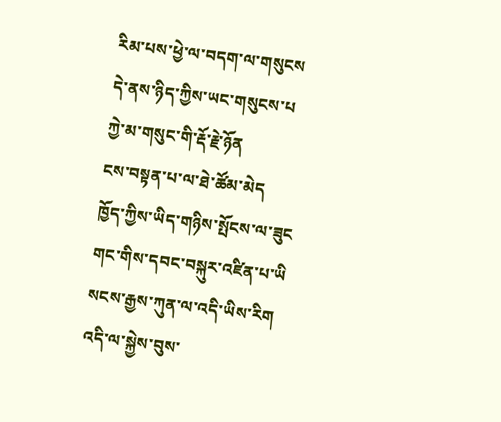རིམ་པས་ཕྱེ་ལ་བདག་ལ་གསུངས
དེ་ནས་ཉིད་ཀྱིས་ཡང་གསུངས་པ
ཀྱེ་མ་གསུང་གི་རྡོ་རྗེ་ཉོན
ངས་བསྟན་པ་ལ་ཐེ་ཚོམ་མེད
ཁྱོད་ཀྱིས་ཡིད་གཉིས་སྤོངས་ལ་ཟུང
གང་གིས་དབང་བསྐུར་འཛིན་པ་ཡི
སངས་རྒྱས་ཀུན་ལ་འདི་ཡིས་རིག
འདི་ལ་སྐྱེས་བུས་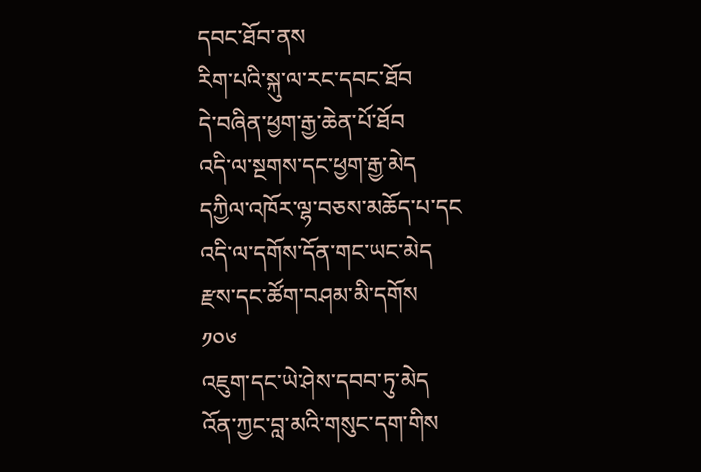དབང་ཐོབ་ནས
རིག་པའི་སྐུ་ལ་རང་དབང་ཐོབ
དེ་བཞིན་ཕྱག་རྒྱ་ཆེན་པོ་ཐོབ
འདི་ལ་སྔགས་དང་ཕྱག་རྒྱ་མེད
དཀྱིལ་འཁོར་ལྷ་བཅས་མཆོད་པ་དང
འདི་ལ་དགོས་དོན་གང་ཡང་མེད
རྫས་དང་ཚོག་བཤམ་མི་དགོས
༡༠༦
འཇུག་དང་ཡེ་ཤེས་དབབ་ཏུ་མེད
འོན་ཀྱང་བླ་མའི་གསུང་དག་གིས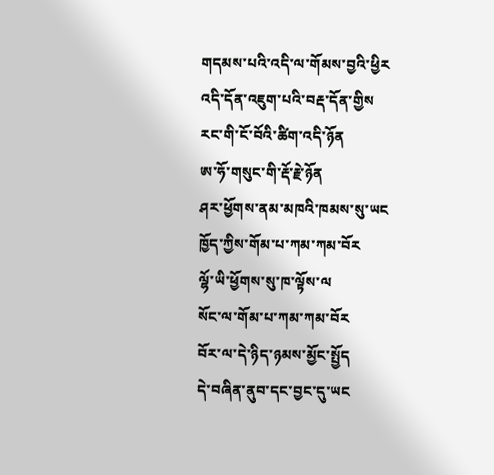གདམས་པའི་འདི་ལ་གོམས་བྱའི་ཕྱིར
འདི་དོན་འཇུག་པའི་བརྡ་དོན་གྱིས
རང་གི་ངོ་བོའི་ཚིག་འདི་ཉོན
ཨ་ཧོ་གསུང་གི་རྡོ་རྗེ་ཉོན
ཤར་ཕྱོགས་ནམ་མཁའི་ཁམས་སུ་ཡང
ཁྱོད་ཀྱིས་གོམ་པ་ཀམ་ཀམ་བོར
ལྷོ་ཡི་ཕྱོགས་སུ་ཁ་ལྟོས་ལ
སོང་ལ་གོམ་པ་ཀམ་ཀམ་བོར
བོར་ལ་དེ་ཉིད་ཉམས་མྱོང་སྤྱོད
དེ་བཞིན་ནུབ་དང་བྱང་དུ་ཡང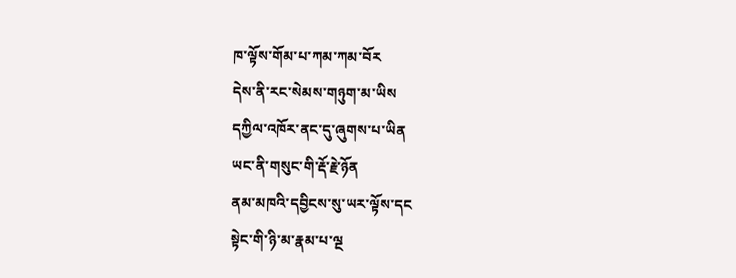ཁ་ལྟོས་གོམ་པ་ཀམ་ཀམ་བོར
དེས་ནི་རང་སེམས་གཉུག་མ་ཡིས
དཀྱིལ་འཁོར་ནང་དུ་ཞུགས་པ་ཡིན
ཡང་ནི་གསུང་གི་རྡོ་རྗེ་ཉོན
ནམ་མཁའི་དབྱིངས་སུ་ཡར་ལྟོས་དང
སྟེང་གི་ཉི་མ་རྣམ་པ་ལྔ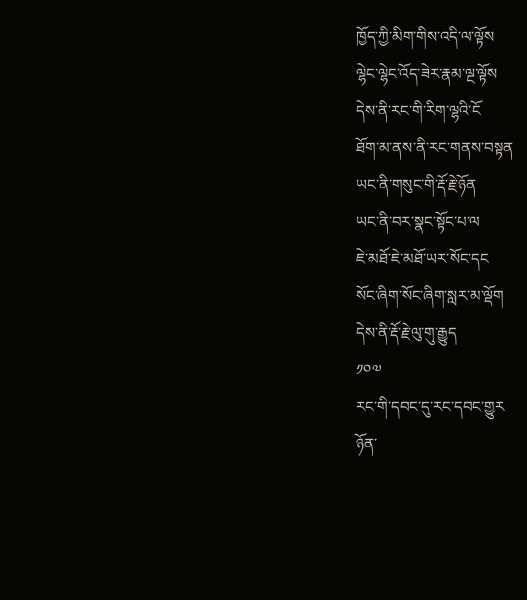ཁྱོད་ཀྱི་མིག་གིས་འདི་ལ་ལྟོས
ལྷེང་ལྷེང་འོད་ཟེར་རྣམ་ལྔ་ལྟོས
དེས་ནི་རང་གི་རིག་ལྷའི་ངོ
ཐོག་མ་ནས་ནི་རང་གནས་བསྟན
ཡང་ནི་གསུང་གི་རྡོ་རྗེ་ཉོན
ཡང་ནི་བར་སྣང་སྟོང་པ་ལ
ཇེ་མཐོ་ཇེ་མཐོ་ཡར་སོང་དང
སོང་ཞིག་སོང་ཞིག་སླར་མ་ལྡོག
དེས་ནི་རྡོ་རྗེ་ལུ་གུ་རྒྱུད
༡༠༧
རང་གི་དབང་དུ་རང་དབང་གྱུར
ཉོན་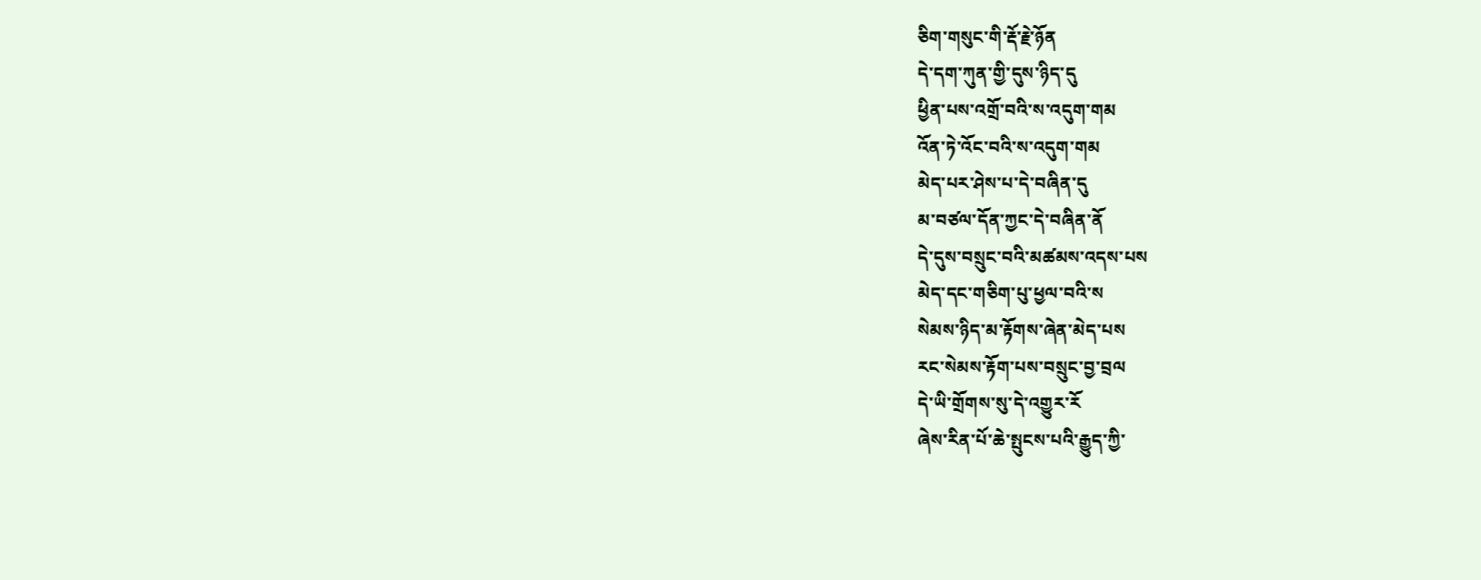ཅིག་གསུང་གི་རྡོ་རྗེ་ཉོན
དེ་དག་ཀུན་གྱི་དུས་ཉིད་དུ
ཕྱིན་པས་འགྲོ་བའི་ས་འདུག་གམ
འོན་ཏེ་འོང་བའི་ས་འདུག་གམ
མེད་པར་ཤེས་པ་དེ་བཞིན་དུ
མ་བཙལ་དོན་ཀྱང་དེ་བཞིན་ནོ
དེ་དུས་བསྲུང་བའི་མཚམས་འདས་པས
མེད་དང་གཅིག་པུ་ཕྱལ་བའི་ས
སེམས་ཉིད་མ་རྟོགས་ཞེན་མེད་པས
རང་སེམས་རྟོག་པས་བསྲུང་བྱ་བྲལ
དེ་ཡི་གྲོགས་སུ་དེ་འགྱུར་རོ
ཞེས་རིན་པོ་ཆེ་སྤུངས་པའི་རྒྱུད་ཀྱི་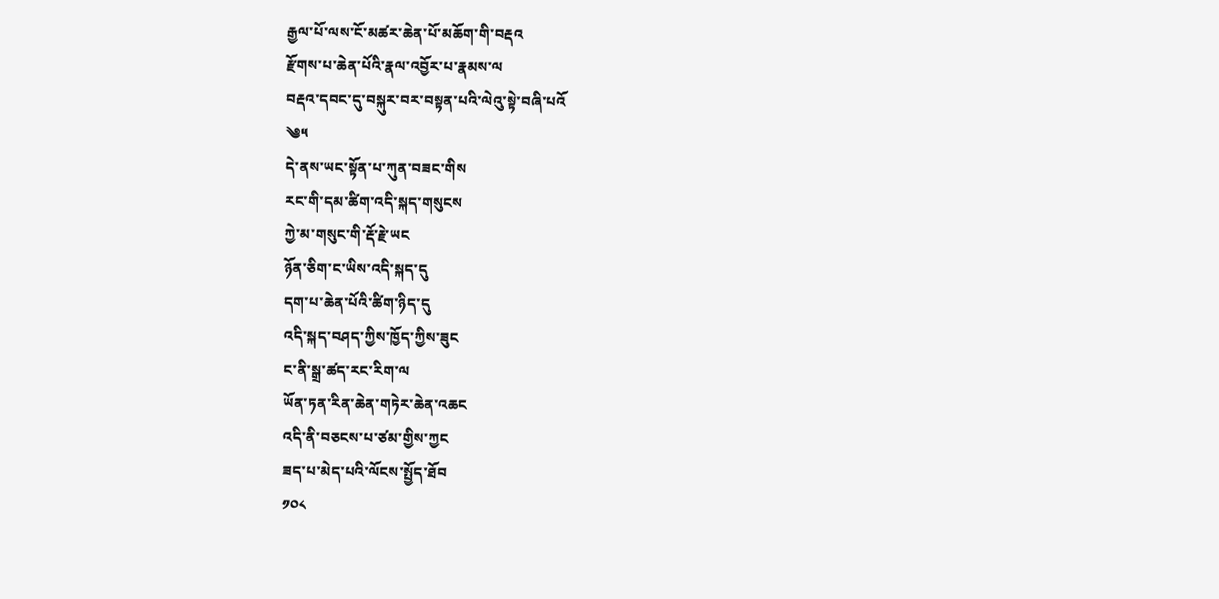རྒྱལ་པོ་ལས་ངོ་མཚར་ཆེན་པོ་མཆོག་གི་བརྡའ
རྫོགས་པ་ཆེན་པོའི་རྣལ་འབྱོར་པ་རྣམས་ལ
བརྡའ་དབང་དུ་བསྐུར་བར་བསྟན་པའི་ལེའུ་སྟེ་བཞི་པའོ
༄༥
དེ་ནས་ཡང་སྟོན་པ་ཀུན་བཟང་གིས
རང་གི་དམ་ཚིག་འདི་སྐད་གསུངས
ཀྱེ་མ་གསུང་གི་རྡོ་རྗེ་ཡང
ཉོན་ཅིག་ང་ཡིས་འདི་སྐད་དུ
དག་པ་ཆེན་པོའི་ཚིག་ཉིད་དུ
འདི་སྐད་བཤད་ཀྱིས་ཁྱོད་ཀྱིས་ཟུང
ང་ནི་སྒྲ་ཚད་རང་རིག་ལ
ཡོན་ཏན་རིན་ཆེན་གཏེར་ཆེན་འཆང
འདི་ནི་བཅངས་པ་ཙམ་གྱིས་ཀྱང
ཟད་པ་མེད་པའི་ལོངས་སྤྱོད་ཐོབ
༡༠༨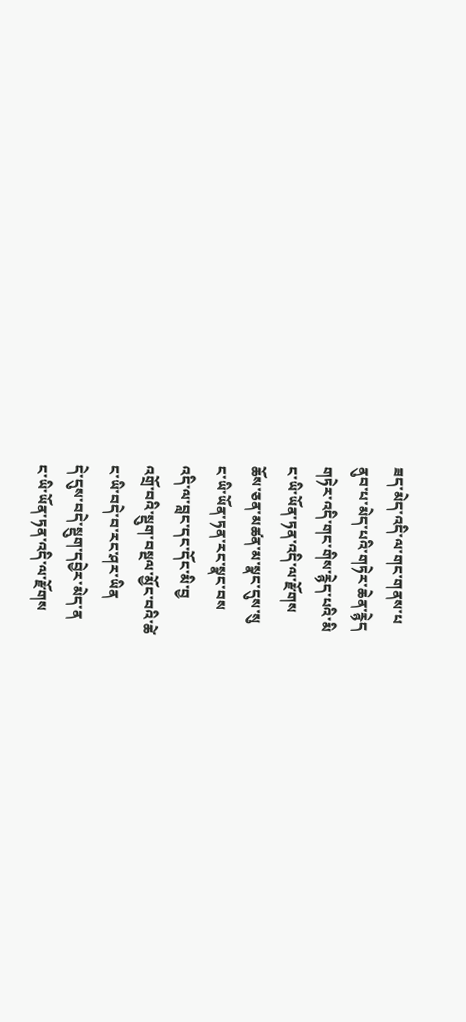ཟད་མེད་འདི་ལ་གང་གནས་པ
ནུབ་པ་མེད་པའི་གཏེར་ཆེན་རྙེད
གཏེར་འདི་གང་གིས་རྙེད་པའི་མི
ང་ཡི་ཡོན་ཏན་འདི་ལ་རྫོགས
ཆོས་ཅན་མཚན་མ་སྣང་དུས་སུ
ང་ཡི་ཡོན་ཏན་རང་སྣང་བས
འདི་ལ་བླང་དང་དོང་མི་བྱ
འགྲོ་བའི་སྡུག་བསྔལ་མྱོང་བའི་ཚེ
ང་ཡི་བདེ་བ་རང་ཤར་ཡིན
དེ་དུས་བདེ་སྡུག་དབྱེར་མེད་ན
ང་ཡི་ཡོན་ཏན་འདི་ལ་རྫོགས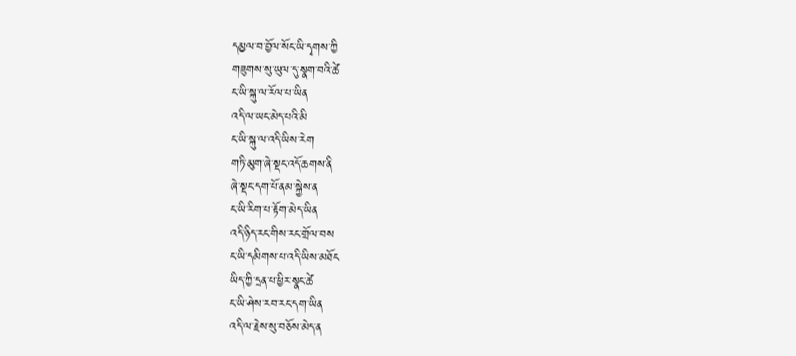དམྱལ་བ་བྱོལ་སོང་ཡི་དྭགས་ཀྱི
གཟུགས་སུ་ཡུལ་དུ་སྣག་བའི་ཚེ
ང་ཡི་སྐུ་ལ་རོལ་པ་ཡིན
འདི་ལ་ཡང་མེད་པའི་མི
ང་ཡི་སྐུ་ལ་འདི་ཡིས་རེག
གཏི་མུག་ཞེ་སྡང་འདོ་ཆགས་ནི
ཞེ་སྡང་དག་པོ་ནམ་སྐྱེས་ན
ང་ཡི་རིག་པ་རྟོག་མེད་ཡིན
འདི་ཉིད་རང་གིས་རང་གྲོལ་བས
ང་ཡི་དམིགས་པ་འདི་ཡིས་མཐོང
ཡིད་ཀྱི་དྲན་པ་ཕྱིར་སྣང་ཚེ
ང་ཡི་ཤེས་རབ་རང་དག་ཡིན
འདི་ལ་རྗེས་སུ་བཅོས་མེད་ན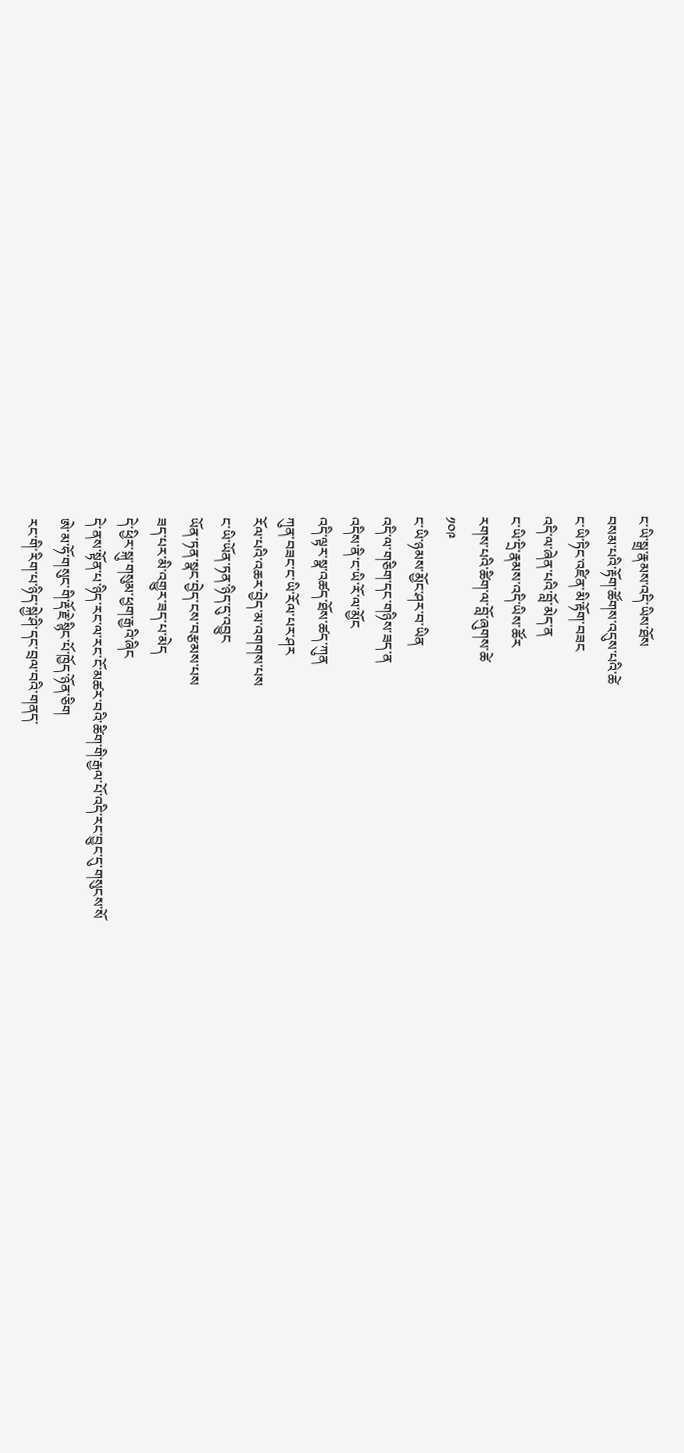ང་ཡི་སྒྲ་རྣམས་འདི་ཡིས་ཐོས
བསམ་པའི་རྟོག་ཚོགས་འདུས་པའི་ཚེ
ང་ཡི་ཏིང་འཛིན་མི་རྟོག་བཟང
འདི་ལ་ཞེན་པའི་བློ་མེད་ན
ང་ཡི་དྲི་རྣམས་འདི་ཡིས་ཚོར
རགས་པའི་ཚིག་ལ་བློ་ཞུགས་ཚེ
༡༠༩
ང་ཡི་ཉམས་མྱོང་ཤར་བ་ཡིན
འདི་ལ་གཅིག་དང་གཉིས་ཟད་ན
འདིས་ནི་ང་ཡི་རོ་ལ་མྱོང
འདི་ལྟར་སྣ་འཚད་ཐོས་ཚད་ཀུན
ཀུན་བཟང་ང་ཡི་རོལ་པར་ཤར
རོལ་པའི་འཆར་བྱེད་མ་འགགས་པས
ང་ཡི་ཡོན་ཏན་ཉིད་དུ་འབྱུང
ཡོན་ཏན་སྣང་བྱེད་ངས་བརྩམས་པས
ཟད་པར་མི་འགྱུར་ཟད་པ་མེད
དེ་ཕྱིར་སྐུ་གསུམ་ཕྱག་རྒྱའི་ཞིང
དེ་ནས་སྟོན་པ་ཉིད་རང་ལ་རང་ངོ་མཚར་བའི་ཚིག་གི་རྒྱལ་པོ་འདི་རང་བྱུང་དུ་གསུངས་སོ
ཨེ་མ་ཧོ་གསུང་གི་རྡོ་རྗེ་སྙིང་པོ་ཁྱོད་ཉོན་ཅིག
རང་གི་རིག་པ་ཉིད་སྐྱེ་ཤི་དང་བྲལ་བའི་གནད་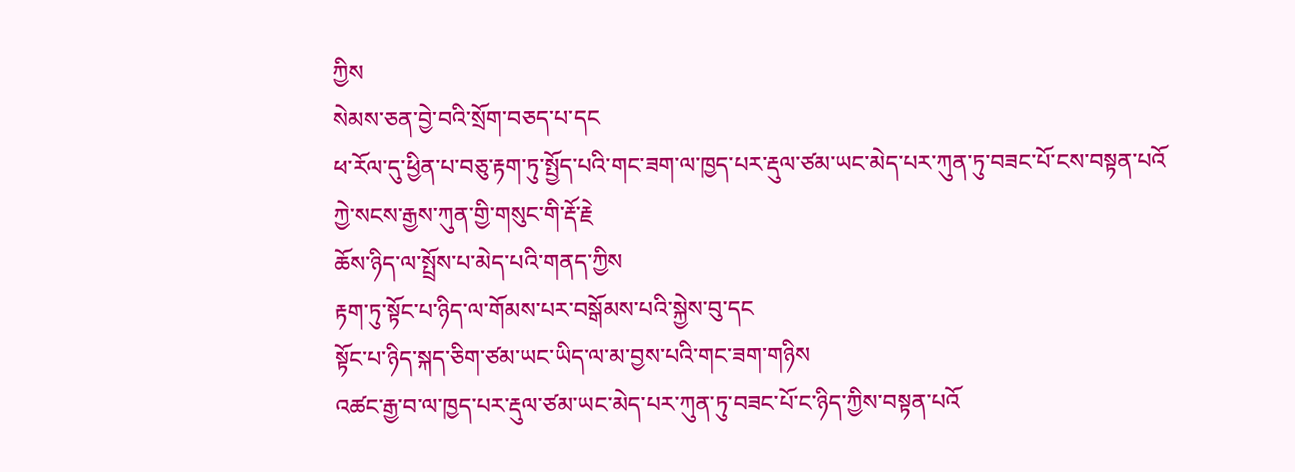ཀྱིས
སེམས་ཅན་བྱེ་བའི་སྲོག་བཅད་པ་དང
ཕ་རོལ་དུ་ཕྱིན་པ་བཅུ་རྟག་ཏུ་སྤྱོད་པའི་གང་ཟག་ལ་ཁྱད་པར་རྡུལ་ཙམ་ཡང་མེད་པར་ཀུན་ཏུ་བཟང་པོ་ངས་བསྟན་པའོ
ཀྱེ་སངས་རྒྱས་ཀུན་གྱི་གསུང་གི་རྡོ་རྗེ
ཆོས་ཉིད་ལ་སྤྲོས་པ་མེད་པའི་གནད་ཀྱིས
རྟག་ཏུ་སྟོང་པ་ཉིད་ལ་གོམས་པར་བསྒོམས་པའི་སྐྱེས་བུ་དང
སྟོང་པ་ཉིད་སྐད་ཅིག་ཙམ་ཡང་ཡིད་ལ་མ་བྱས་པའི་གང་ཟག་གཉིས
འཚང་རྒྱ་བ་ལ་ཁྱད་པར་རྡུལ་ཙམ་ཡང་མེད་པར་ཀུན་ཏུ་བཟང་པོ་ང་ཉིད་ཀྱིས་བསྟན་པའོ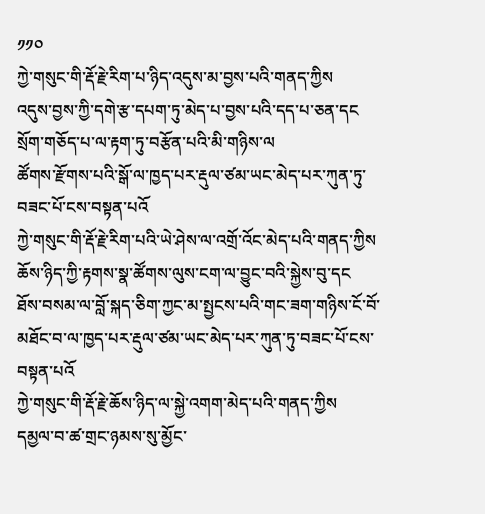༡༡༠
ཀྱེ་གསུང་གི་རྡོ་རྗེ་རིག་པ་ཉིད་འདུས་མ་བྱས་པའི་གནད་ཀྱིས
འདུས་བྱས་ཀྱི་དགེ་རྩ་དཔག་ཏུ་མེད་པ་བྱས་པའི་དད་པ་ཅན་དང
སྲོག་གཅོད་པ་ལ་རྟག་ཏུ་བརྩོན་པའི་མི་གཉིས་ལ
ཚོགས་རྫོགས་པའི་སྒོ་ལ་ཁྱད་པར་རྡུལ་ཙམ་ཡང་མེད་པར་ཀུན་ཏུ་བཟང་པོ་ངས་བསྟན་པའོ
ཀྱེ་གསུང་གི་རྡོ་རྗེ་རིག་པའི་ཡེ་ཤེས་ལ་འགྲོ་འོང་མེད་པའི་གནད་ཀྱིས
ཆོས་ཉིད་ཀྱི་རྟགས་སྣ་ཚོགས་ལུས་ངག་ལ་བྱུང་བའི་སྐྱེས་བུ་དང
ཐོས་བསམ་ལ་བློ་སྐད་ཅིག་ཀྱང་མ་སྤྱངས་པའི་གང་ཟག་གཉིས་ངོ་བོ་མཐོང་བ་ལ་ཁྱད་པར་རྡུལ་ཙམ་ཡང་མེད་པར་ཀུན་ཏུ་བཟང་པོ་ངས་བསྟན་པའོ
ཀྱེ་གསུང་གི་རྡོ་རྗེ་ཆོས་ཉིད་ལ་སྐྱེ་འགག་མེད་པའི་གནད་ཀྱིས
དམྱལ་བ་ཚ་གྲང་ཉམས་སུ་མྱོང་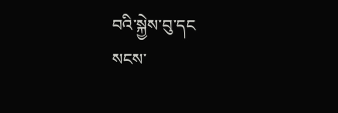བའི་སྐྱེས་བུ་དང
སངས་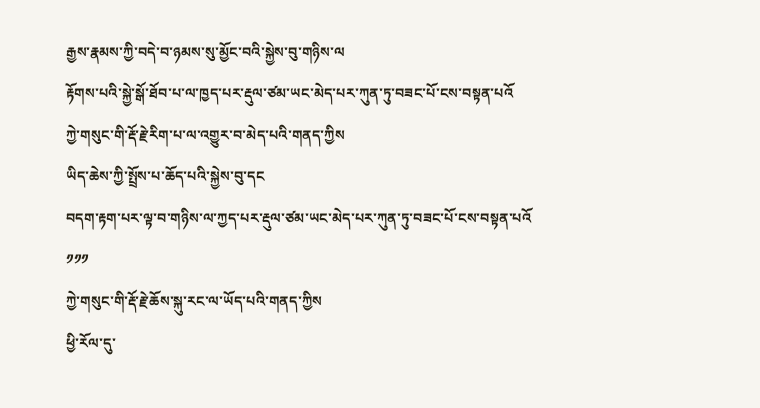རྒྱས་རྣམས་ཀྱི་བདེ་བ་ཉམས་སུ་མྱོང་བའི་སྐྱེས་བུ་གཉིས་ལ
རྟོགས་པའི་སྐྱེ་སྒོ་ཐོབ་པ་ལ་ཁྱད་པར་རྡུལ་ཙམ་ཡང་མེད་པར་ཀུན་ཏུ་བཟང་པོ་ངས་བསྟན་པའོ
ཀྱེ་གསུང་གི་རྡོ་རྗེ་རིག་པ་ལ་འགྱུར་བ་མེད་པའི་གནད་ཀྱིས
ཡིད་ཆེས་ཀྱི་སྤྲོས་པ་ཆོད་པའི་སྐྱེས་བུ་དང
བདག་རྟག་པར་ལྟ་བ་གཉིས་ལ་ཀྱད་པར་རྡུལ་ཙམ་ཡང་མེད་པར་ཀུན་ཏུ་བཟང་པོ་ངས་བསྟན་པའོ
༡༡༡
ཀྱེ་གསུང་གི་རྡོ་རྗེ་ཆོས་སྐུ་རང་ལ་ཡོད་པའི་གནད་ཀྱིས
ཕྱི་རོལ་དུ་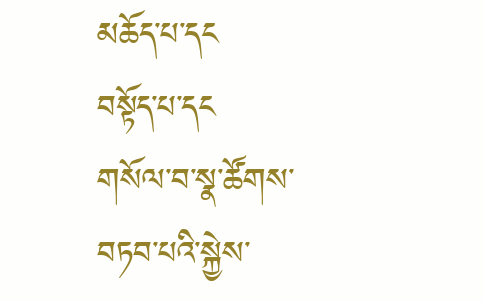མཆོད་པ་དང
བསྟོད་པ་དང
གསོལ་བ་སྣ་ཚོགས་བཏབ་པའི་སྐྱེས་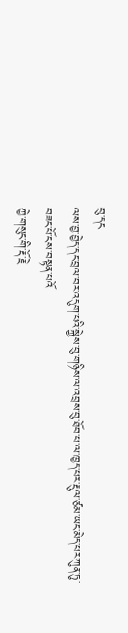བུ་དང
ལས་བྱ་བྱེད་དང་བྲལ་བར་འདུག་པའི་སྐྱེས་བུ་གཉིས་ལ་འབྲས་བུ་ཐོབ་པ་ལ་ཁྱད་པར་རྡུལ་ཙམ་ཡང་མེད་པར་ཀུན་ཏུ་བཟང་པོ་ངས་བསྟན་པའོ
ཀྱེ་གསུང་གི་རྡོ་རྗེ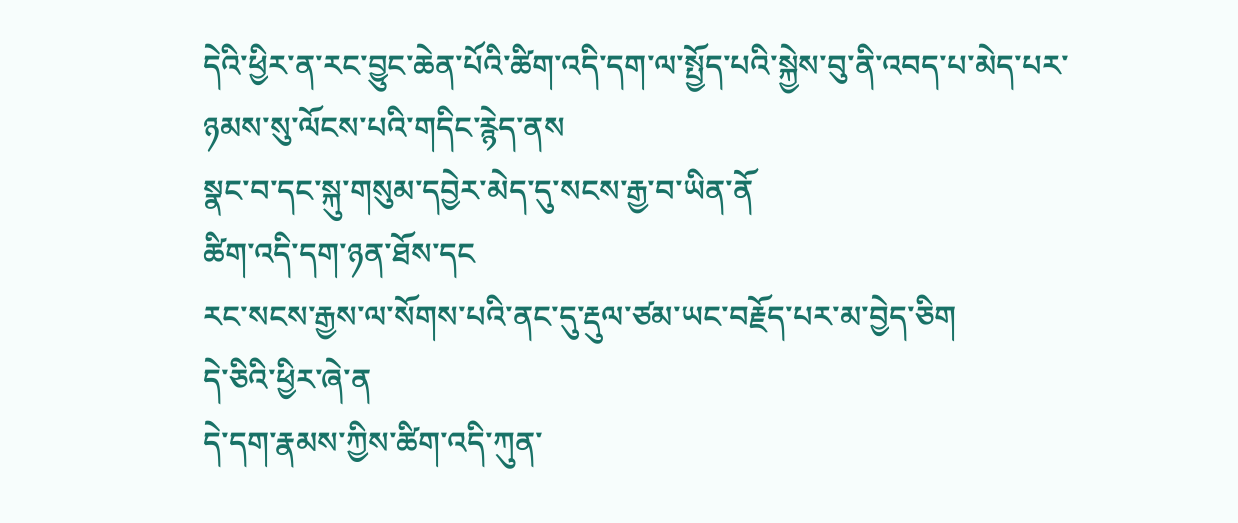དེའི་ཕྱིར་ན་རང་བྱུང་ཆེན་པོའི་ཚིག་འདི་དག་ལ་སྤྱོད་པའི་སྐྱེས་བུ་ནི་འབད་པ་མེད་པར་ཉམས་སུ་ལོངས་པའི་གདིང་རྙེད་ནས
སྣང་བ་དང་སྐུ་གསུམ་དབྱེར་མེད་དུ་སངས་རྒྱ་བ་ཡིན་ནོ
ཚིག་འདི་དག་ཉན་ཐོས་དང
རང་སངས་རྒྱས་ལ་སོགས་པའི་ནང་དུ་རྡུལ་ཙམ་ཡང་བརྗོད་པར་མ་བྱེད་ཅིག
དེ་ཅིའི་ཕྱིར་ཞེ་ན
དེ་དག་རྣམས་ཀྱིས་ཚིག་འདི་ཀུན་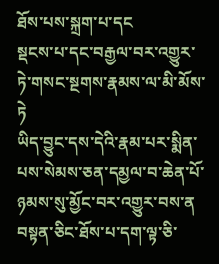ཐོས་པས་སྐྲག་པ་དང
སྡངས་པ་དང་བརྒྱལ་བར་འགྱུར་ཏེ་གསང་སྔགས་རྣམས་ལ་མི་མོས་ཏེ
ཡིད་བྱུང་དས་དེའི་རྣམ་པར་སྨིན་པས་སེམས་ཅན་དམྱལ་བ་ཆེན་པོ་ཉམས་སུ་མྱོང་བར་འགྱུར་བས་ན
བསྟན་ཅིང་ཐོས་པ་དག་ལྟ་ཅི་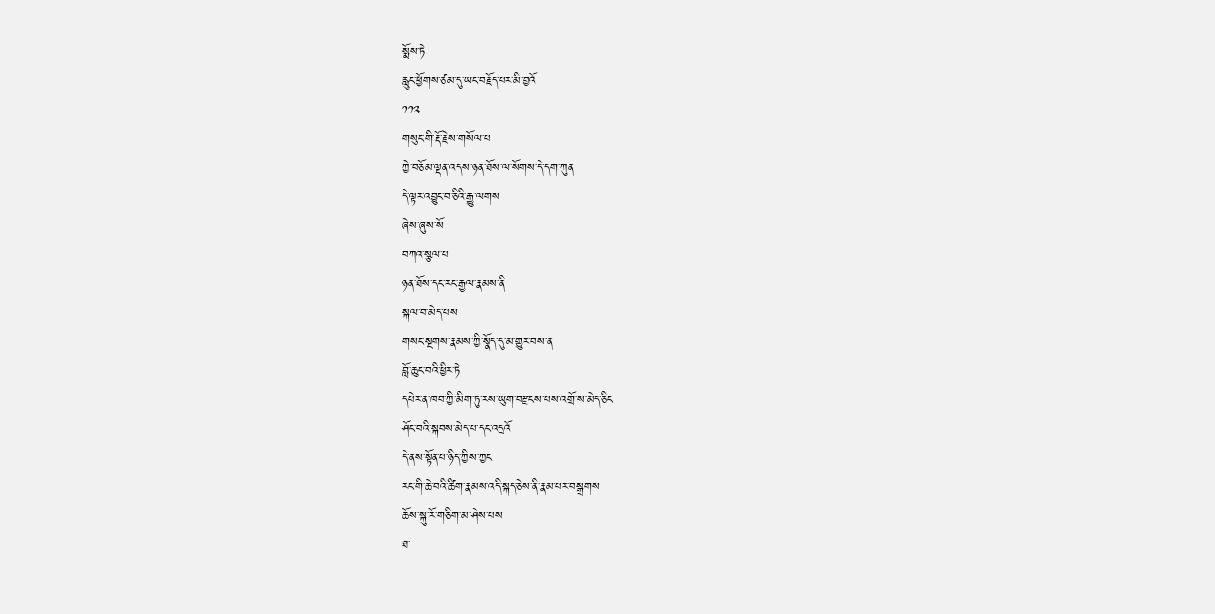སྨོས་ཏེ
རླུང་ཕྱོགས་ཙམ་དུ་ཡང་བརྗོད་པར་མི་བྱའོ
༡༡༢
གསུང་གི་རྡོ་རྗེས་གསོལ་པ
ཀྱེ་བཅོམ་ལྡན་འདས་ཉན་ཐོས་ལ་སོགས་དེ་དག་ཀུན
དེ་ལྟར་འབྱུང་བ་ཅིའི་རྒྱུ་ལགས
ཞེས་ཞུས་སོ
བཀའ་སྩལ་པ
ཉན་ཐོས་དང་རང་རྒྱལ་རྣམས་ནི
སྐལ་བ་མེད་པས
གསང་སྔགས་རྣམས་ཀྱི་སྣོད་དུ་མ་གྱུར་བས་ན
བློ་ཆུང་བའི་ཕྱིར་ཏེ
དཔེར་ན་ཁབ་ཀྱི་མིག་ཏུ་རས་ཡུག་བརྫངས་པས་འགྲོ་ས་མེད་ཅིང
ཤོང་བའི་སྐབས་མེད་པ་དང་འདྲའོ
དེ་ནས་སྟོན་པ་ཉིད་ཀྱིས་ཀྱང
རང་གི་ཆེ་བའི་ཚིག་རྣམས་འདི་སྐད་ཅེས་ནི་རྣམ་པར་བསྒྲགས
ཆོས་སྐུ་རོ་གཅིག་མ་ཤེས་པས
ཐ་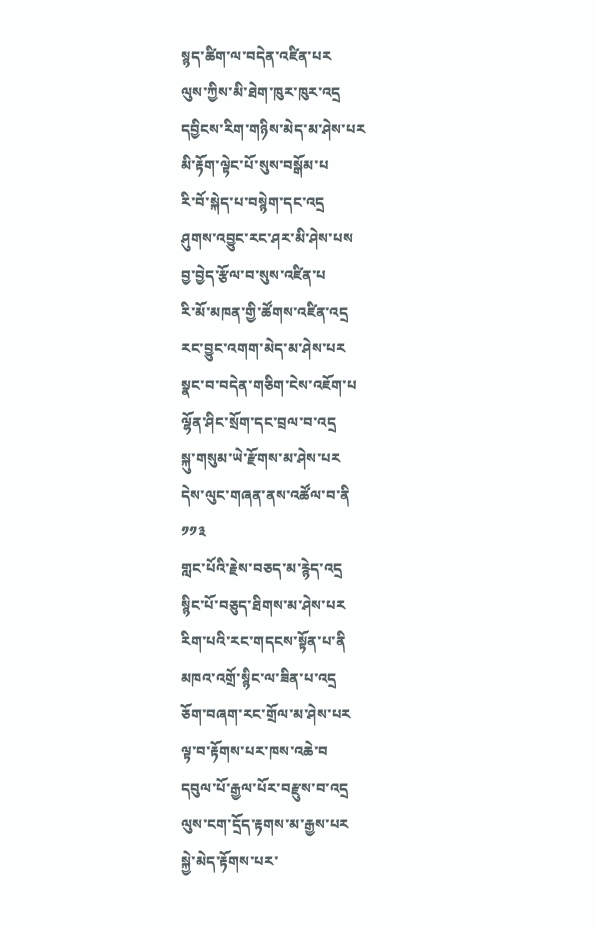སྙད་ཚིག་ལ་བདེན་འཛིན་པར
ལུས་ཀྱིས་མི་ཐེག་ཁུར་ཁུར་འདྲ
དབྱིངས་རིག་གཉིས་མེད་མ་ཤེས་པར
མི་རྟོག་ལྟེང་པོ་སུས་བསྒོམ་པ
རི་བོ་སྐེད་པ་བསྙེག་དང་འདྲ
ཤུགས་འབྱུང་རང་ཤར་མི་ཤེས་པས
བྱ་བྱེད་རྩོལ་བ་སུས་འཛིན་པ
རི་མོ་མཁན་གྱི་ཚོགས་འཛིན་འདྲ
རང་བྱུང་འགག་མེད་མ་ཤེས་པར
སྣང་བ་བདེན་གཅིག་ངེས་འཇོག་པ
ལྷོན་ཤིང་སྲོག་དང་བྲལ་བ་འདྲ
སྐུ་གསུམ་ཡེ་རྫོགས་མ་ཤེས་པར
དེས་ལུང་གཞན་ནས་འཚོལ་བ་ནི
༡༡༣
གླང་པོའི་རྗེས་བཅད་མ་རྙེད་འདྲ
སྙིང་པོ་བཅུད་ཐིགས་མ་ཤེས་པར
རིག་པའི་རང་གདངས་སྟོན་པ་ནི
མཁའ་འགྲོ་སྙིང་ལ་ཟིན་པ་འདྲ
ཅོག་བཞག་རང་གྲོལ་མ་ཤེས་པར
ལྟ་བ་རྟོགས་པར་ཁས་འཆེ་བ
དབུལ་པོ་རྒྱལ་པོར་བརྫུས་བ་འདྲ
ལུས་ངག་དྲོད་རྟགས་མ་རྒྱས་པར
སྐྱེ་མེད་རྟོགས་པར་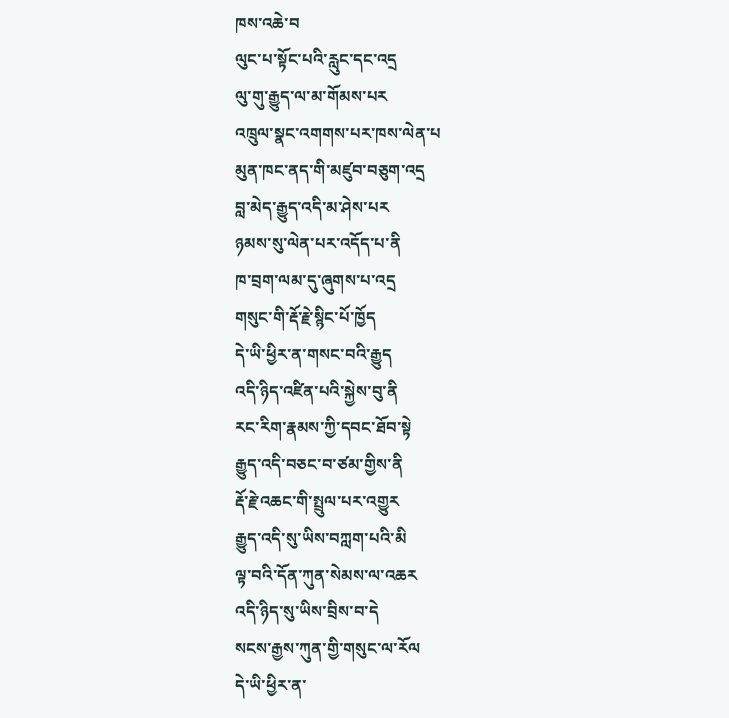ཁས་འཆེ་བ
ལུང་པ་སྟོང་པའི་རླུང་དང་འདྲ
ལུ་གུ་རྒྱུད་ལ་མ་གོམས་པར
འཁྲུལ་སྣང་འགགས་པར་ཁས་ལེན་པ
མུན་ཁང་ནད་གི་མཛུབ་བཅུག་འདྲ
བླ་མེད་རྒྱུད་འདི་མ་ཤེས་པར
ཉམས་སུ་ལེན་པར་འདོད་པ་ནི
ཁ་བྲག་ལམ་དུ་ཞུགས་པ་འདྲ
གསུང་གི་རྡོ་རྗེ་སྙིང་པོ་ཁྱོད
དེ་ཡི་ཕྱིར་ན་གསང་བའི་རྒྱུད
འདི་ཉིད་འཛིན་པའི་སྐྱེས་བུ་ནི
རང་རིག་རྣམས་ཀྱི་དབང་ཐོབ་སྟེ
རྒྱུད་འདི་བཅང་བ་ཙམ་གྱིས་ནི
རྡོ་རྗེ་འཆང་གི་སྤྲུལ་པར་འགྱུར
རྒྱུད་འདི་སུ་ཡིས་བཀླག་པའི་མི
ལྟ་བའི་དོན་ཀུན་སེམས་ལ་འཆར
འདི་ཉིད་སུ་ཡིས་བྲིས་བ་དེ
སངས་རྒྱས་ཀུན་གྱི་གསུང་ལ་རོལ
དེ་ཡི་ཕྱིར་ན་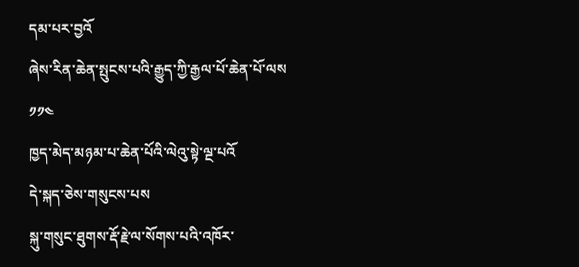དམ་པར་བྱའོ
ཞེས་རིན་ཆེན་སྤུངས་པའི་རྒྱུད་ཀྱི་རྒྱལ་པོ་ཆེན་པོ་ལས
༡༡༤
ཁྱད་མེད་མཉམ་པ་ཆེན་པོའི་ལེའུ་སྟེ་ལྔ་པའོ
དེ་སྐད་ཅེས་གསུངས་པས
སྐུ་གསུང་ཐུགས་རྡོ་རྗེ་ལ་སོགས་པའི་འཁོར་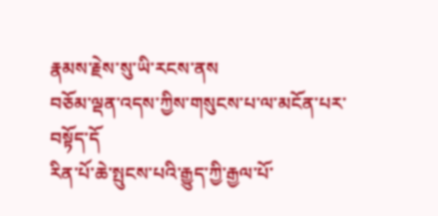རྣམས་རྗེས་སུ་ཡི་རངས་ནས
བཅོམ་ལྡན་འདས་ཀྱིས་གསུངས་པ་ལ་མངོན་པར་བསྟོད་དོ
རིན་པོ་ཆེ་སྤུངས་པའི་རྒྱུད་ཀྱི་རྒྱལ་པོ་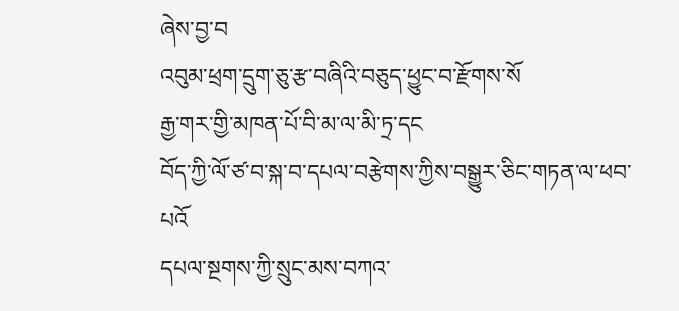ཞེས་བྱ་བ
འབུམ་ཕྲག་དྲུག་ཅུ་རྩ་བཞིའི་བཅུད་ཕྱུང་བ་རྫོགས་སོ
རྒྱ་གར་གྱི་མཁན་པོ་བི་མ་ལ་མི་ཏྲ་དང
བོད་ཀྱི་ལོ་ཙ་བ་སྐ་བ་དཔལ་བརྩེགས་ཀྱིས་བསྒྱུར་ཅིང་གཏན་ལ་ཕབ་པའོ
དཔལ་སྔགས་ཀྱི་སྲུང་མས་བཀའ་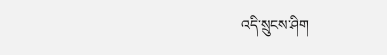འདི་སྲུངས་ཤིག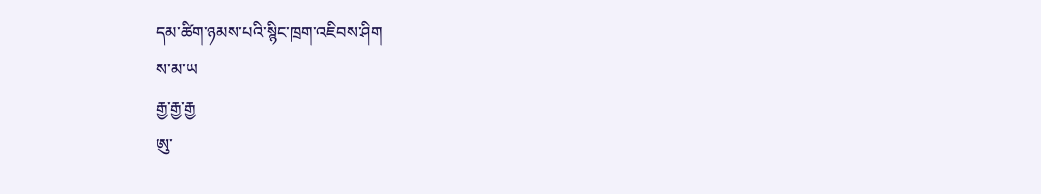དམ་ཚིག་ཉམས་པའི་སྙིང་ཁྲག་འཇིབས་ཤིག
ས་མ་ཡ
རྒྱ་རྒྱ་རྒྱ
ཨུ་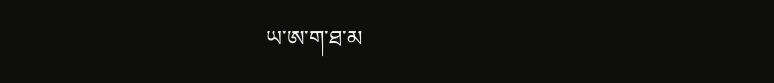ཡ་ཨ་ག་ཐ་མ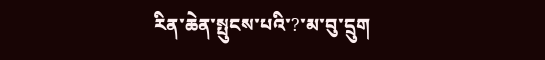རིན་ཆེན་སྤུངས་པའི་?་མ་བུ་དྲུག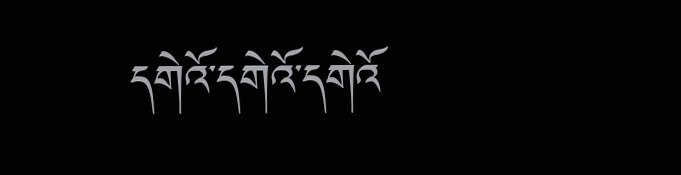དགེའོ་དགེའོ་དགེའོ